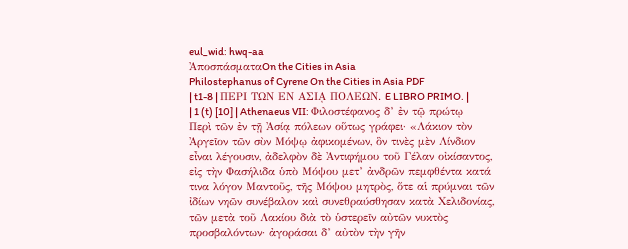eul_wid: hwq-aa
ἈποσπάσματαOn the Cities in Asia
Philostephanus of Cyrene On the Cities in Asia PDF
| t1-8 | ΠΕΡΙ ΤΩΝ ΕΝ ΑΣΙᾼ ΠΟΛΕΩΝ. E LIBRO PRIMO. |
| 1 (t) [10] | Athenaeus VII: Φιλοστέφανος δ’ ἐν τῷ πρώτῳ Περὶ τῶν ἐν τῇ Ἀσίᾳ πόλεων οὕτως γράφει· «Λάκιον τὸν Ἀργεῖον τῶν σὺν Μόψῳ ἀφικομένων, ὃν τινὲς μὲν Λίνδιον εἶναι λέγουσιν, ἀδελφὸν δὲ Ἀντιφήμου τοῦ Γέλαν οἰκίσαντος, εἰς τὴν Φασήλιδα ὑπὸ Μόψου μετ’ ἀνδρῶν πεμφθέντα κατά τινα λόγον Μαντοῦς, τῆς Μόψου μητρὸς, ὅτε αἱ πρύμναι τῶν ἰδίων νηῶν συνέβαλον καὶ συνεθραύσθησαν κατὰ Χελιδονίας, τῶν μετὰ τοῦ Λακίου διὰ τὸ ὑστερεῖν αὐτῶν νυκτὸς προσβαλόντων· ἀγοράσαι δ’ αὐτὸν τὴν γῆν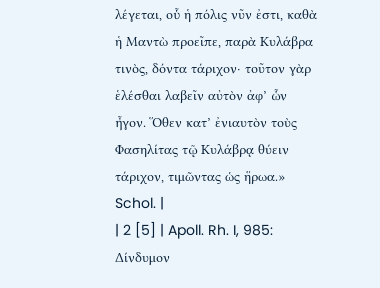λέγεται, οὗ ἡ πόλις νῦν ἐστι, καθὰ ἡ Μαντὼ προεῖπε, παρὰ Κυλάβρα τινὸς, δόντα τάριχον· τοῦτον γὰρ ἑλέσθαι λαβεῖν αὐτὸν ἀφ’ ὧν ἦγον. Ὅθεν κατ’ ἐνιαυτὸν τοὺς Φασηλίτας τῷ Κυλάβρᾳ θύειν τάριχον, τιμῶντας ὡς ἥρωα.» Schol. |
| 2 [5] | Apoll. Rh. I, 985: Δίνδυμον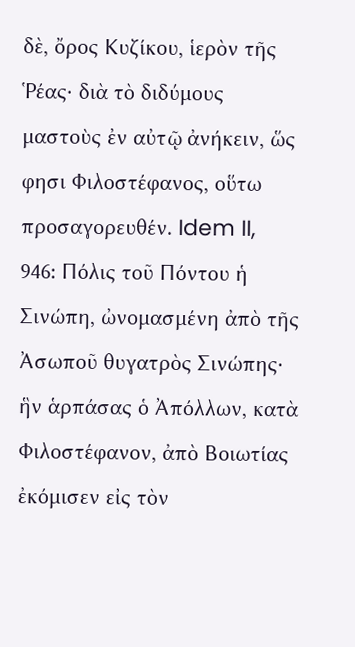δὲ, ὄρος Κυζίκου, ἱερὸν τῆς Ῥέας· διὰ τὸ διδύμους μαστοὺς ἐν αὐτῷ ἀνήκειν, ὥς φησι Φιλοστέφανος, οὕτω προσαγορευθέν. Idem II, 946: Πόλις τοῦ Πόντου ἡ Σινώπη, ὠνομασμένη ἀπὸ τῆς Ἀσωποῦ θυγατρὸς Σινώπης· ἣν ἁρπάσας ὁ Ἀπόλλων, κατὰ Φιλοστέφανον, ἀπὸ Βοιωτίας ἐκόμισεν εἰς τὸν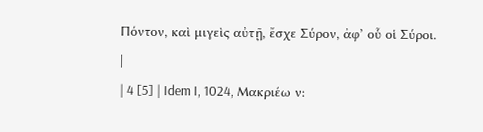Πόντον, καὶ μιγεὶς αὐτῇ, ἔσχε Σύρον, ἀφ’ οὗ οἱ Σύροι. |
| 4 [5] | Idem I, 1024, Μακριέω ν: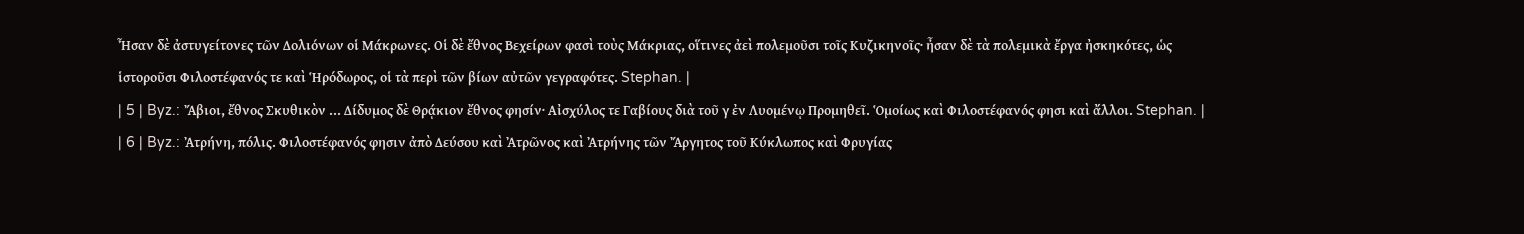Ἦσαν δὲ ἀστυγείτονες τῶν Δολιόνων οἱ Μάκρωνες. Οἱ δὲ ἔθνος Βεχείρων φασὶ τοὺς Μάκριας, οἵτινες ἀεὶ πολεμοῦσι τοῖς Κυζικηνοῖς· ἦσαν δὲ τὰ πολεμικὰ ἔργα ἠσκηκότες, ὡς ἱστοροῦσι Φιλοστέφανός τε καὶ Ἡρόδωρος, οἱ τὰ περὶ τῶν βίων αὐτῶν γεγραφότες. Stephan. |
| 5 | Byz.: Ἄβιοι, ἔθνος Σκυθικὸν ... Δίδυμος δὲ Θρᾴκιον ἔθνος φησίν· Αἰσχύλος τε Γαβίους διὰ τοῦ γ ἐν Λυομένῳ Προμηθεῖ. Ὁμοίως καὶ Φιλοστέφανός φησι καὶ ἄλλοι. Stephan. |
| 6 | Byz.: Ἀτρήνη, πόλις. Φιλοστέφανός φησιν ἀπὸ Δεύσου καὶ Ἀτρῶνος καὶ Ἀτρήνης τῶν Ἄργητος τοῦ Κύκλωπος καὶ Φρυγίας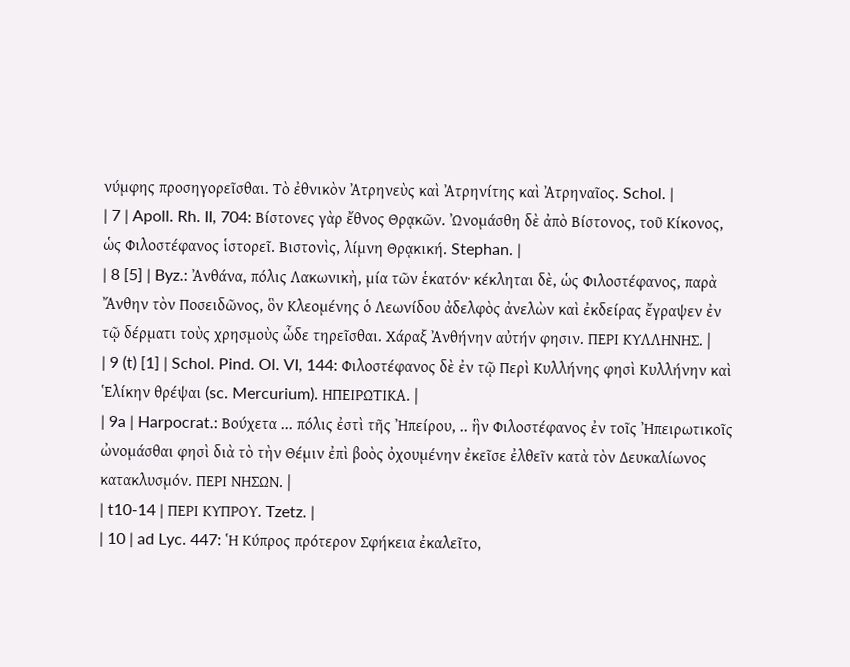νύμφης προσηγορεῖσθαι. Τὸ ἐθνικὸν Ἀτρηνεὺς καὶ Ἀτρηνίτης καὶ Ἀτρηναῖος. Schol. |
| 7 | Apoll. Rh. II, 704: Βίστονες γὰρ ἔθνος Θρᾳκῶν. Ὠνομάσθη δὲ ἀπὸ Βίστονος, τοῦ Κίκονος, ὡς Φιλοστέφανος ἱστορεῖ. Βιστονὶς, λίμνη Θρᾳκική. Stephan. |
| 8 [5] | Byz.: Ἀνθάνα, πόλις Λακωνικὴ, μία τῶν ἑκατόν· κέκληται δὲ, ὡς Φιλοστέφανος, παρὰ Ἄνθην τὸν Ποσειδῶνος, ὃν Κλεομένης ὁ Λεωνίδου ἀδελφὸς ἀνελὼν καὶ ἐκδείρας ἔγραψεν ἐν τῷ δέρματι τοὺς χρησμοὺς ὧδε τηρεῖσθαι. Χάραξ Ἀνθήνην αὐτήν φησιν. ΠΕΡΙ ΚΥΛΛΗΝΗΣ. |
| 9 (t) [1] | Schol. Pind. Ol. VI, 144: Φιλοστέφανος δὲ ἐν τῷ Περὶ Κυλλήνης φησὶ Κυλλήνην καὶ Ἑλίκην θρέψαι (sc. Mercurium). ΗΠΕΙΡΩΤΙΚΑ. |
| 9a | Harpocrat.: Βούχετα ... πόλις ἐστὶ τῆς Ἠπείρου, .. ἣν Φιλοστέφανος ἐν τοῖς Ἠπειρωτικοῖς ὠνομάσθαι φησὶ διὰ τὸ τὴν Θέμιν ἐπὶ βοὸς ὀχουμένην ἐκεῖσε ἐλθεῖν κατὰ τὸν Δευκαλίωνος κατακλυσμόν. ΠΕΡΙ ΝΗΣΩΝ. |
| t10-14 | ΠΕΡΙ ΚΥΠΡΟΥ. Tzetz. |
| 10 | ad Lyc. 447: Ἡ Κύπρος πρότερον Σφήκεια ἐκαλεῖτο,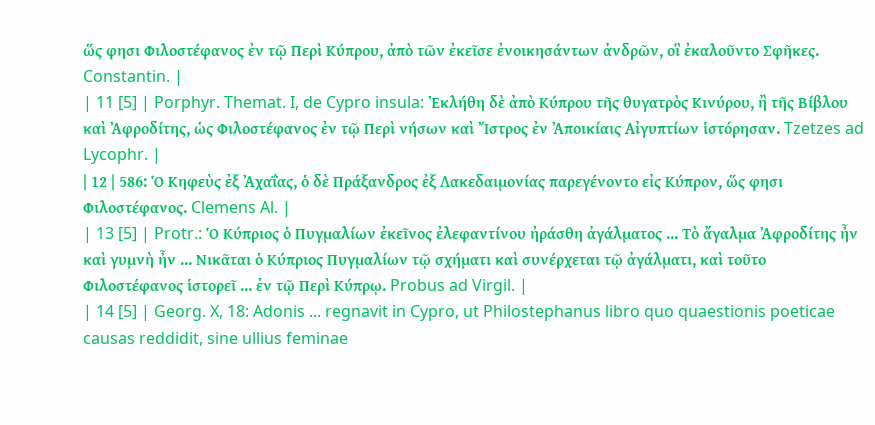ὥς φησι Φιλοστέφανος ἐν τῷ Περὶ Κύπρου, ἀπὸ τῶν ἐκεῖσε ἐνοικησάντων ἀνδρῶν, οἳ ἐκαλοῦντο Σφῆκες. Constantin. |
| 11 [5] | Porphyr. Themat. I, de Cypro insula: Ἐκλήθη δὲ ἀπὸ Κύπρου τῆς θυγατρὸς Κινύρου, ἢ τῆς Βίβλου καὶ Ἀφροδίτης, ὡς Φιλοστέφανος ἐν τῷ Περὶ νήσων καὶ Ἴστρος ἐν Ἀποικίαις Αἰγυπτίων ἱστόρησαν. Tzetzes ad Lycophr. |
| 12 | 586: Ὁ Κηφεὺς ἐξ Ἀχαΐας, ὁ δὲ Πράξανδρος ἐξ Λακεδαιμονίας παρεγένοντο εἰς Κύπρον, ὥς φησι Φιλοστέφανος. Clemens Al. |
| 13 [5] | Protr.: Ὁ Κύπριος ὁ Πυγμαλίων ἐκεῖνος ἐλεφαντίνου ἠράσθη ἀγάλματος ... Τὸ ἄγαλμα Ἀφροδίτης ἦν καὶ γυμνὴ ἦν ... Νικᾶται ὁ Κύπριος Πυγμαλίων τῷ σχήματι καὶ συνέρχεται τῷ ἀγάλματι, καὶ τοῦτο Φιλοστέφανος ἱστορεῖ ... ἐν τῷ Περὶ Κύπρῳ. Probus ad Virgil. |
| 14 [5] | Georg. X, 18: Adonis ... regnavit in Cypro, ut Philostephanus libro quo quaestionis poeticae causas reddidit, sine ullius feminae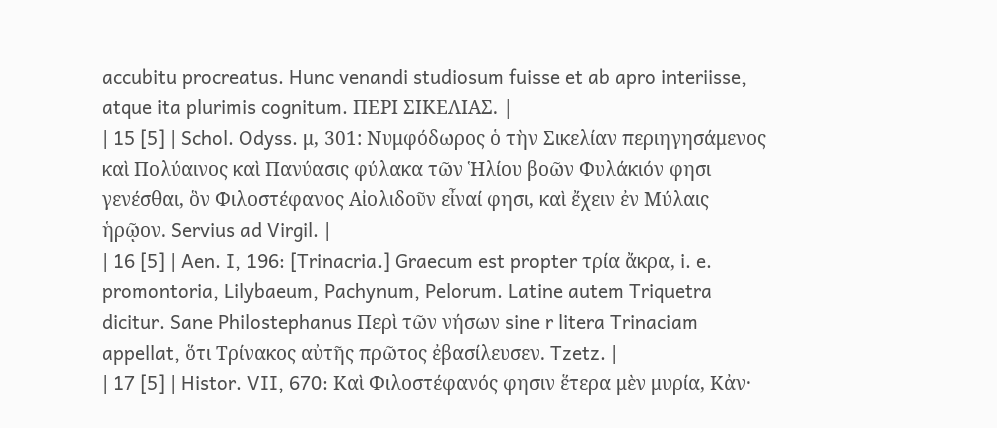accubitu procreatus. Hunc venandi studiosum fuisse et ab apro interiisse, atque ita plurimis cognitum. ΠΕΡΙ ΣΙΚΕΛΙΑΣ. |
| 15 [5] | Schol. Odyss. μ, 301: Νυμφόδωρος ὁ τὴν Σικελίαν περιηγησάμενος καὶ Πολύαινος καὶ Πανύασις φύλακα τῶν Ἡλίου βοῶν Φυλάκιόν φησι γενέσθαι, ὃν Φιλοστέφανος Αἰολιδοῦν εἶναί φησι, καὶ ἔχειν ἐν Μύλαις ἡρῷον. Servius ad Virgil. |
| 16 [5] | Aen. I, 196: [Trinacria.] Graecum est propter τρία ἄκρα, i. e. promontoria, Lilybaeum, Pachynum, Pelorum. Latine autem Triquetra dicitur. Sane Philostephanus Περὶ τῶν νήσων sine r litera Trinaciam appellat, ὅτι Τρίνακος αὐτῆς πρῶτος ἐβασίλευσεν. Tzetz. |
| 17 [5] | Histor. VII, 670: Καὶ Φιλοστέφανός φησιν ἕτερα μὲν μυρία, Κἀν·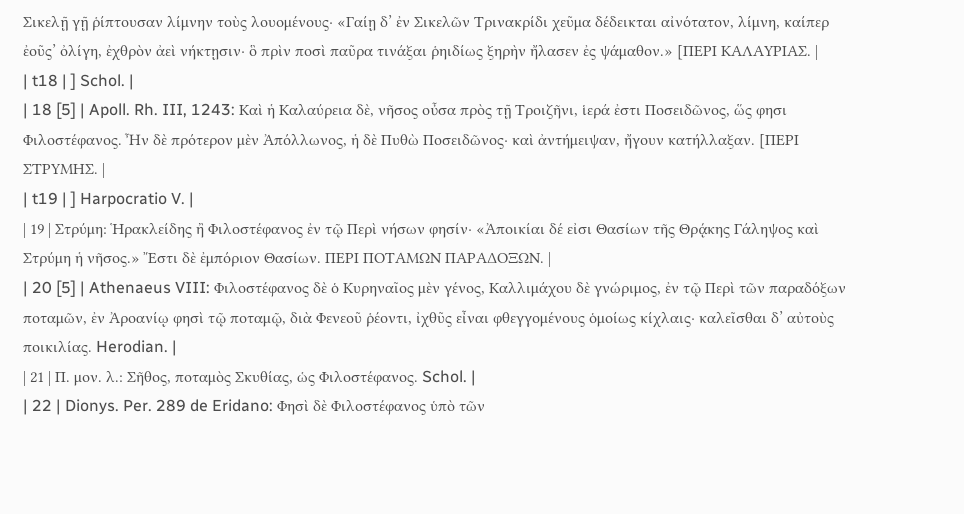Σικελῇ γῇ ῥίπτουσαν λίμνην τοὺς λουομένους· «Γαίῃ δ’ ἐν Σικελῶν Τρινακρίδι χεῦμα δέδεικται αἰνότατον, λίμνη, καίπερ ἐοῦς’ ὀλίγη, ἐχθρὸν ἀεὶ νήκτῃσιν· ὃ πρὶν ποσὶ παῦρα τινάξαι ῥηιδίως ξηρὴν ἤλασεν ἐς ψάμαθον.» [ΠΕΡΙ ΚΑΛΑΥΡΙΑΣ. |
| t18 | ] Schol. |
| 18 [5] | Apoll. Rh. III, 1243: Καὶ ἡ Καλαύρεια δὲ, νῆσος οὖσα πρὸς τῇ Τροιζῆνι, ἱερά ἐστι Ποσειδῶνος, ὥς φησι Φιλοστέφανος. Ἦν δὲ πρότερον μὲν Ἀπόλλωνος, ἡ δὲ Πυθὼ Ποσειδῶνος· καὶ ἀντήμειψαν, ἤγουν κατήλλαξαν. [ΠΕΡΙ ΣΤΡΥΜΗΣ. |
| t19 | ] Harpocratio V. |
| 19 | Στρύμη: Ἡρακλείδης ἢ Φιλοστέφανος ἐν τῷ Περὶ νήσων φησίν· «Ἀποικίαι δέ εἰσι Θασίων τῆς Θρᾴκης Γάληψος καὶ Στρύμη ἡ νῆσος.» Ἔστι δὲ ἐμπόριον Θασίων. ΠΕΡΙ ΠΟΤΑΜΩΝ ΠΑΡΑΔΟΞΩΝ. |
| 20 [5] | Athenaeus VIII: Φιλοστέφανος δὲ ὁ Κυρηναῖος μὲν γένος, Καλλιμάχου δὲ γνώριμος, ἐν τῷ Περὶ τῶν παραδόξων ποταμῶν, ἐν Ἀροανίῳ φησὶ τῷ ποταμῷ, διὰ Φενεοῦ ῥέοντι, ἰχθῦς εἶναι φθεγγομένους ὁμοίως κίχλαις· καλεῖσθαι δ’ αὐτοὺς ποικιλίας. Herodian. |
| 21 | Π. μον. λ.: Σῆθος, ποταμὸς Σκυθίας, ὡς Φιλοστέφανος. Schol. |
| 22 | Dionys. Per. 289 de Eridano: Φησὶ δὲ Φιλοστέφανος ὑπὸ τῶν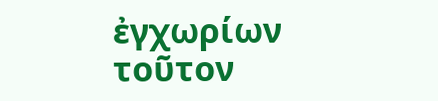ἐγχωρίων τοῦτον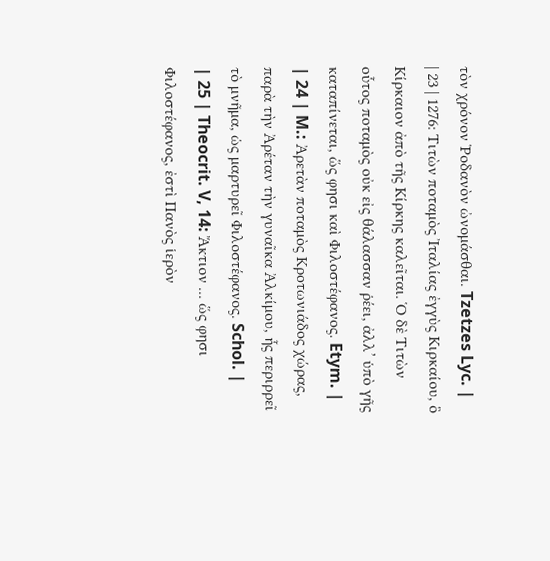τὸν χρόνον Ῥοδανὸν ὠνομάσθαι. Tzetzes Lyc. |
| 23 | 1276: Τιτὼν ποταμὸς Ἰταλίας ἐγγὺς Κιρκαίου, ὃ Κίρκαιον ἀπὸ τῆς Κίρκης καλεῖται. Ὁ δὲ Τιτὼν οὗτος ποταμὸς οὐκ εἰς θάλασσαν ῥέει, ἀλλ’ ὑπὸ γῆς καταπίνεται, ὥς φησι καὶ Φιλοστέφανος. Etym. |
| 24 | M.: Ἀρετὰν ποταμὸς Κροτωνιάδος χώρας, παρὰ τὴν Ἀρέταν τὴν γυναῖκα Ἀλκίμου, ἧς περιρρεῖ τὸ μνῆμα, ὡς μαρτυρεῖ Φιλοστέφανος. Schol. |
| 25 | Theocrit. V, 14: Ἄκτιον ... ὥς φησι Φιλοστέφανος, ἐστὶ Πανὸς ἱερὸν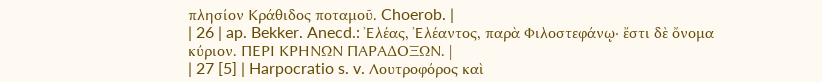πλησίον Κράθιδος ποταμοῦ. Choerob. |
| 26 | ap. Bekker. Anecd.: Ἐλέας, Ἐλέαντος, παρὰ Φιλοστεφάνῳ· ἔστι δὲ ὄνομα κύριον. ΠΕΡΙ ΚΡΗΝΩΝ ΠΑΡΑΔΟΞΩΝ. |
| 27 [5] | Harpocratio s. v. Λουτροφόρος καὶ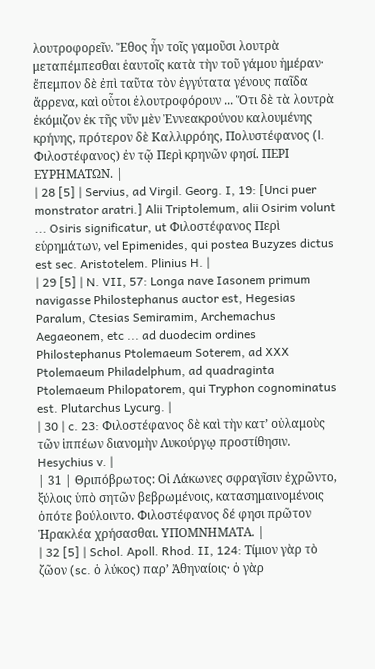λουτροφορεῖν. Ἔθος ἦν τοῖς γαμοῦσι λουτρὰ μεταπέμπεσθαι ἑαυτοῖς κατὰ τὴν τοῦ γάμου ἡμέραν· ἔπεμπον δὲ ἐπὶ ταῦτα τὸν ἐγγύτατα γένους παῖδα ἄρρενα, καὶ οὗτοι ἐλουτροφόρουν ... Ὅτι δὲ τὰ λουτρὰ ἐκόμιζον ἐκ τῆς νῦν μὲν Ἐννεακρούνου καλουμένης κρήνης, πρότερον δὲ Καλλιρρόης, Πολυστέφανος (l. Φιλοστέφανος) ἐν τῷ Περὶ κρηνῶν φησί. ΠΕΡΙ ΕΥΡΗΜΑΤΩΝ. |
| 28 [5] | Servius, ad Virgil. Georg. I, 19: [Unci puer monstrator aratri.] Alii Triptolemum, alii Osirim volunt ... Osiris significatur, ut Φιλοστέφανος Περὶ εὑρημάτων, vel Epimenides, qui postea Buzyzes dictus est sec. Aristotelem. Plinius H. |
| 29 [5] | N. VII, 57: Longa nave Iasonem primum navigasse Philostephanus auctor est, Hegesias Paralum, Ctesias Semiramim, Archemachus Aegaeonem, etc ... ad duodecim ordines Philostephanus Ptolemaeum Soterem, ad XXX Ptolemaeum Philadelphum, ad quadraginta Ptolemaeum Philopatorem, qui Tryphon cognominatus est. Plutarchus Lycurg. |
| 30 | c. 23: Φιλοστέφανος δὲ καὶ τὴν κατ’ οὐλαμοὺς τῶν ἱππέων διανομὴν Λυκούργῳ προστίθησιν. Hesychius v. |
| 31 | Θριπόβρωτος: Οἱ Λάκωνες σφραγῖσιν ἐχρῶντο, ξύλοις ὑπὸ σητῶν βεβρωμένοις, κατασημαινομένοις ὁπότε βούλοιντο. Φιλοστέφανος δέ φησι πρῶτον Ἡρακλέα χρήσασθαι. ΥΠΟΜΝΗΜΑΤΑ. |
| 32 [5] | Schol. Apoll. Rhod. II, 124: Τίμιον γὰρ τὸ ζῶον (sc. ὁ λύκος) παρ’ Ἀθηναίοις· ὁ γὰρ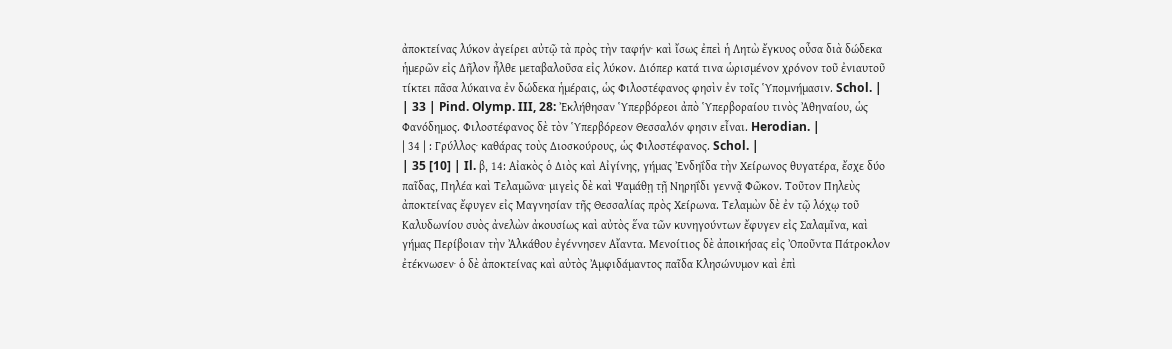ἀποκτείνας λύκον ἀγείρει αὐτῷ τὰ πρὸς τὴν ταφήν· καὶ ἴσως ἐπεὶ ἡ Λητὼ ἔγκυος οὖσα διὰ δώδεκα ἡμερῶν εἰς Δῆλον ἦλθε μεταβαλοῦσα εἰς λύκον. Διόπερ κατά τινα ὡρισμένον χρόνον τοῦ ἐνιαυτοῦ τίκτει πᾶσα λύκαινα ἐν δώδεκα ἡμέραις, ὡς Φιλοστέφανος φησὶν ἐν τοῖς Ὑπομνήμασιν. Schol. |
| 33 | Pind. Olymp. III, 28: Ἐκλήθησαν Ὑπερβόρεοι ἀπὸ Ὑπερβοραίου τινὸς Ἀθηναίου, ὡς Φανόδημος. Φιλοστέφανος δὲ τὸν Ὑπερβόρεον Θεσσαλόν φησιν εἶναι. Herodian. |
| 34 | : Γρύλλος· καθάρας τοὺς Διοσκούρους, ὡς Φιλοστέφανος. Schol. |
| 35 [10] | Il. β, 14: Αἰακὸς ὁ Διὸς καὶ Αἰγίνης, γήμας Ἐνδηΐδα τὴν Χείρωνος θυγατέρα, ἔσχε δύο παῖδας, Πηλέα καὶ Τελαμῶνα· μιγεὶς δὲ καὶ Ψαμάθῃ τῇ Νηρηΐδι γεννᾷ Φῶκον. Τοῦτον Πηλεὺς ἀποκτείνας ἔφυγεν εἰς Μαγνησίαν τῆς Θεσσαλίας πρὸς Χείρωνα. Τελαμὼν δὲ ἐν τῷ λόχῳ τοῦ Καλυδωνίου συὸς ἀνελὼν ἀκουσίως καὶ αὐτὸς ἕνα τῶν κυνηγούντων ἔφυγεν εἰς Σαλαμῖνα, καὶ γήμας Περίβοιαν τὴν Ἀλκάθου ἐγέννησεν Αἴαντα. Μενοίτιος δὲ ἀποικήσας εἰς Ὀποῦντα Πάτροκλον ἐτέκνωσεν· ὁ δὲ ἀποκτείνας καὶ αὐτὸς Ἀμφιδάμαντος παῖδα Κλησώνυμον καὶ ἐπὶ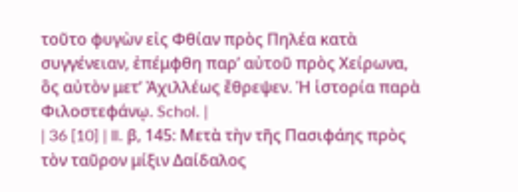τοῦτο φυγὼν εἰς Φθίαν πρὸς Πηλέα κατὰ συγγένειαν, ἐπέμφθη παρ’ αὐτοῦ πρὸς Χείρωνα, ὃς αὐτὸν μετ’ Ἀχιλλέως ἔθρεψεν. Ἡ ἱστορία παρὰ Φιλοστεφάνῳ. Schol. |
| 36 [10] | Il. β, 145: Μετὰ τὴν τῆς Πασιφάης πρὸς τὸν ταῦρον μίξιν Δαίδαλος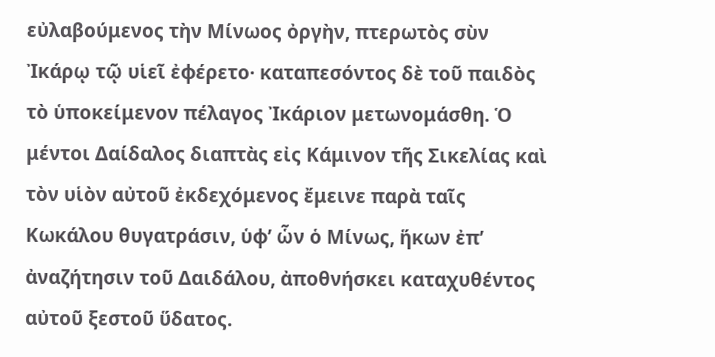εὐλαβούμενος τὴν Μίνωος ὀργὴν, πτερωτὸς σὺν Ἰκάρῳ τῷ υἱεῖ ἐφέρετο· καταπεσόντος δὲ τοῦ παιδὸς τὸ ὑποκείμενον πέλαγος Ἰκάριον μετωνομάσθη. Ὁ μέντοι Δαίδαλος διαπτὰς εἰς Κάμινον τῆς Σικελίας καὶ τὸν υἱὸν αὐτοῦ ἐκδεχόμενος ἔμεινε παρὰ ταῖς Κωκάλου θυγατράσιν, ὑφ’ ὧν ὁ Μίνως, ἥκων ἐπ’ ἀναζήτησιν τοῦ Δαιδάλου, ἀποθνήσκει καταχυθέντος αὐτοῦ ξεστοῦ ὕδατος.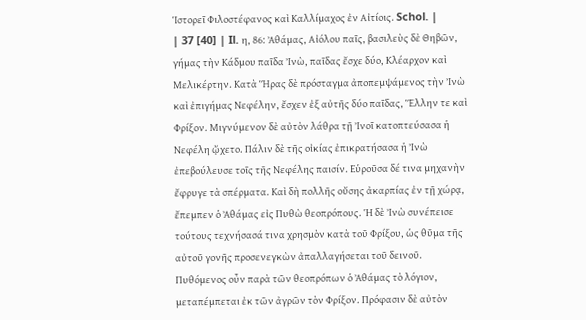Ἱστορεῖ Φιλοστέφανος καὶ Καλλίμαχος ἐν Αἰτίοις. Schol. |
| 37 [40] | Il. η, 86: Ἀθάμας, Αἰόλου παῖς, βασιλεὺς δὲ Θηβῶν, γήμας τὴν Κάδμου παῖδα Ἰνὼ, παῖδας ἔσχε δύο, Κλέαρχον καὶ Μελικέρτην. Κατὰ Ἥρας δὲ πρόσταγμα ἀποπεμψάμενος τὴν Ἰνὼ καὶ ἐπιγήμας Νεφέλην, ἔσχεν ἐξ αὐτῆς δύο παῖδας, Ἕλλην τε καὶ Φρίξον. Μιγνύμενον δὲ αὐτὸν λάθρα τῇ Ἰνοῖ κατοπτεύσασα ἡ Νεφέλη ᾤχετο. Πάλιν δὲ τῆς οἰκίας ἐπικρατήσασα ἡ Ἰνὼ ἐπεβούλευσε τοῖς τῆς Νεφέλης παισίν. Εὑροῦσα δέ τινα μηχανὴν ἔφρυγε τὰ σπέρματα. Καὶ δὴ πολλῆς οὔσης ἀκαρπίας ἐν τῇ χώρᾳ, ἔπεμπεν ὁ Ἀθάμας εἰς Πυθὼ θεοπρόπους. Ἡ δὲ Ἰνὼ συνέπεισε τούτους τεχνήσασά τινα χρησμὸν κατὰ τοῦ Φρίξου, ὡς θῦμα τῆς αὐτοῦ γονῆς προσενεγκὼν ἀπαλλαγήσεται τοῦ δεινοῦ. Πυθόμενος οὖν παρὰ τῶν θεοπρόπων ὁ Ἀθάμας τὸ λόγιον, μεταπέμπεται ἐκ τῶν ἀγρῶν τὸν Φρίξον. Πρόφασιν δὲ αὐτὸν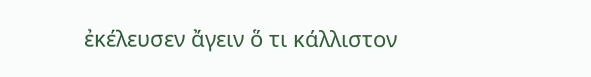ἐκέλευσεν ἄγειν ὅ τι κάλλιστον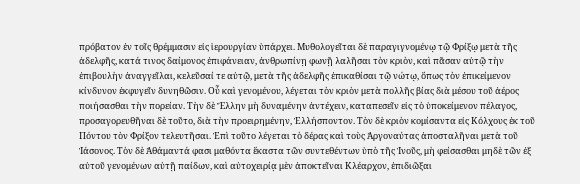πρόβατον ἐν τοῖς θρέμμασιν εἰς ἱερουργίαν ὑπάρχει. Μυθολογεῖται δὲ παραγιγνομένῳ τῷ Φρίξῳ μετὰ τῆς ἀδελφῆς, κατά τινος δαίμονος ἐπιφάνειαν, ἀνθρωπίνῃ φωνῇ λαλῆσαι τὸν κριὸν, καὶ πᾶσαν αὐτῷ τὴν ἐπιβουλὴν ἀναγγεῖλαι, κελεῦσαί τε αὐτῷ, μετὰ τῆς ἀδελφῆς ἐπικαθίσαι τῷ νώτῳ, ὅπως τὸν ἐπικείμενον κίνδυνον ἐκφυγεῖν δυνηθῶσιν. Οὗ καὶ γενομένου, λέγεται τὸν κριὸν μετὰ πολλῆς βίας διὰ μέσου τοῦ ἀέρος ποιήσασθαι τὴν πορείαν. Τὴν δὲ Ἕλλην μὴ δυναμένην ἀντέχειν, καταπεσεῖν εἰς τὸ ὑποκείμενον πέλαγος, προσαγορευθῆναι δὲ τοῦτο, διὰ τὴν προειρημένην, Ἑλλήσποντον. Τὸν δὲ κριὸν κομίσαντα εἰς Κόλχους ἐκ τοῦ Πόντου τὸν Φρίξον τελευτῆσαι. Ἐπὶ τοῦτο λέγεται τὸ δέρας καὶ τοὺς Ἀργοναύτας ἀποσταλῆναι μετὰ τοῦ Ἰάσονος. Τὸν δὲ Ἀθάμαντά φασι μαθόντα ἕκαστα τῶν συντεθέντων ὑπὸ τῆς Ἰνοῦς, μὴ φείσασθαι μηδὲ τῶν ἐξ αὐτοῦ γενομένων αὐτῇ παίδων, καὶ αὐτοχειρίᾳ μὲν ἀποκτεῖναι Κλέαρχον, ἐπιδιῶξαι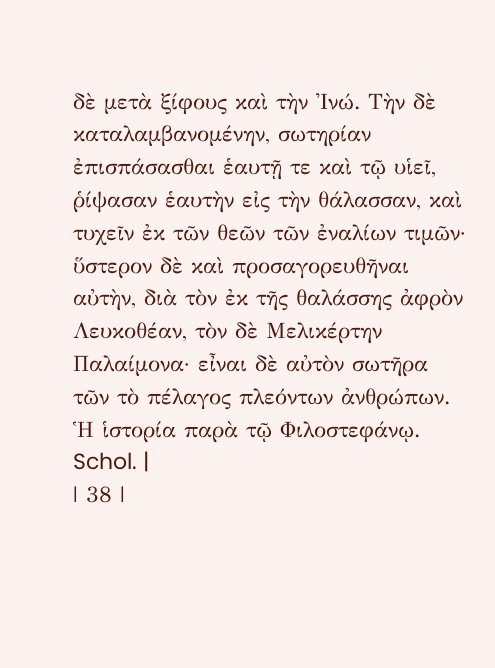δὲ μετὰ ξίφους καὶ τὴν Ἰνώ. Τὴν δὲ καταλαμβανομένην, σωτηρίαν ἐπισπάσασθαι ἑαυτῇ τε καὶ τῷ υἱεῖ, ῥίψασαν ἑαυτὴν εἰς τὴν θάλασσαν, καὶ τυχεῖν ἐκ τῶν θεῶν τῶν ἐναλίων τιμῶν· ὕστερον δὲ καὶ προσαγορευθῆναι αὐτὴν, διὰ τὸν ἐκ τῆς θαλάσσης ἀφρὸν Λευκοθέαν, τὸν δὲ Μελικέρτην Παλαίμονα· εἶναι δὲ αὐτὸν σωτῆρα τῶν τὸ πέλαγος πλεόντων ἀνθρώπων. Ἡ ἱστορία παρὰ τῷ Φιλοστεφάνῳ. Schol. |
| 38 |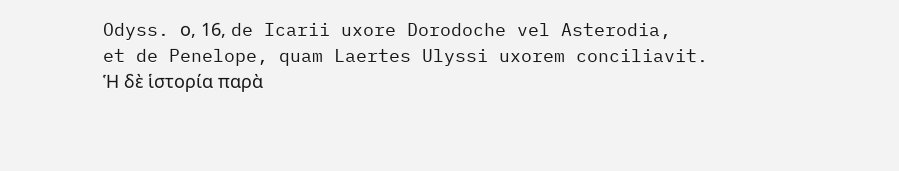Odyss. ο, 16, de Icarii uxore Dorodoche vel Asterodia, et de Penelope, quam Laertes Ulyssi uxorem conciliavit. Ἡ δὲ ἱστορία παρὰ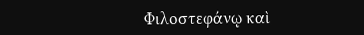Φιλοστεφάνῳ καὶ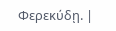Φερεκύδῃ. |